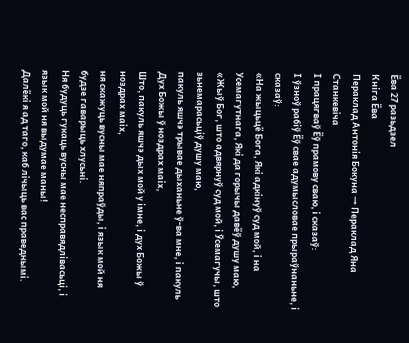Ёва 27 разьдзел
Кніга Ёва
Пераклад Антонія Бокуна → Пераклад Яна Станкевіча
І працягваў Ёў прамову сваю, і сказаў:
І ўзноў рабіў Ёў свае адумысловае прыраўнаньне, і сказаў:
«На жыцьцё Бога, Які адкінуў суд мой, і на Усемагутнага, Які да горычы давёў душу маю,
«Жыў Бог, што адвярнуў суд мой, і Ўсемагучы, што зьнемарасьціў душу маю,
пакуль яшчэ трывае дыханьне ў-ва мне, і пакуль Дух Божы ў ноздрах маіх,
Што, пакуль яшчэ дых мой у імне, і дух Божы ў ноздрах маіх,
ня скажуць вусны мае няпраўды, і язык мой ня будзе гаварыць хлусьні.
Ня будуць гукаць вусны мае несправядлівасьці, і язык мой ня выдумае маны!
Далёкі я ад таго, каб лічыць вас праведнымі.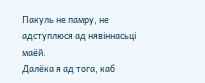Пакуль не памру, не адступлюся ад нявіннасьці маёй.
Далёка я ад тога, каб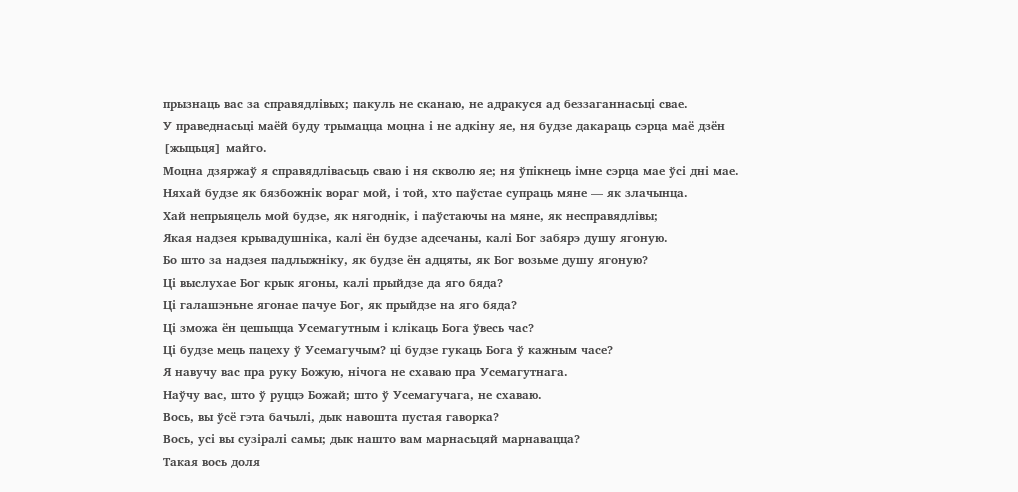прызнаць вас за справядлівых; пакуль не сканаю, не адракуся ад беззаганнасьці свае.
У праведнасьці маёй буду трымацца моцна і не адкіну яе, ня будзе дакараць сэрца маё дзён [жыцьця] майго.
Моцна дзяржаў я справядлівасьць сваю і ня скволю яе; ня ўпікнець імне сэрца мае ўсі дні мае.
Няхай будзе як бязбожнік вораг мой, і той, хто паўстае супраць мяне — як злачынца.
Хай непрыяцель мой будзе, як нягоднік, і паўстаючы на мяне, як несправядлівы;
Якая надзея крывадушніка, калі ён будзе адсечаны, калі Бог забярэ душу ягоную.
Бо што за надзея падлыжніку, як будзе ён адцяты, як Бог возьме душу ягоную?
Ці выслухае Бог крык ягоны, калі прыйдзе да яго бяда?
Ці галашэньне ягонае пачуе Бог, як прыйдзе на яго бяда?
Ці зможа ён цешыцца Усемагутным і клікаць Бога ўвесь час?
Ці будзе мець пацеху ў Усемагучым? ці будзе гукаць Бога ў кажным часе?
Я навучу вас пра руку Божую, нічога не схаваю пра Усемагутнага.
Наўчу вас, што ў руццэ Божай; што ў Усемагучага, не схаваю.
Вось, вы ўсё гэта бачылі, дык навошта пустая гаворка?
Вось, усі вы сузіралі самы; дык нашто вам марнасьцяй марнавацца?
Такая вось доля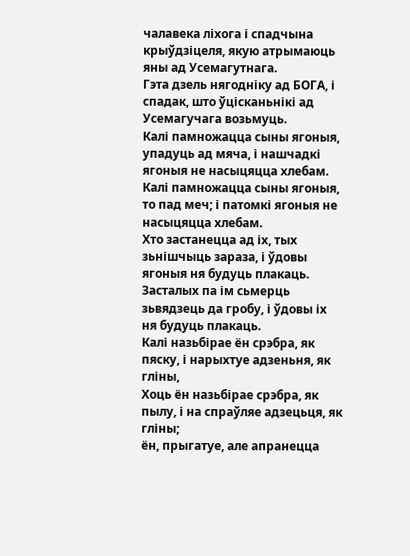чалавека ліхога і спадчына крыўдзіцеля, якую атрымаюць яны ад Усемагутнага.
Гэта дзель нягодніку ад БОГА, і спадак, што ўцісканьнікі ад Усемагучага возьмуць.
Калі памножацца сыны ягоныя, упадуць ад мяча, і нашчадкі ягоныя не насыцяцца хлебам.
Калі памножацца сыны ягоныя, то пад меч; і патомкі ягоныя не насыцяцца хлебам.
Хто застанецца ад іх, тых зьнішчыць зараза, і ўдовы ягоныя ня будуць плакаць.
Засталых па ім сьмерць зьвядзець да гробу, і ўдовы іх ня будуць плакаць.
Калі назьбірае ён срэбра, як пяску, і нарыхтуе адзеньня, як гліны,
Хоць ён назьбірае срэбра, як пылу, і на спраўляе адзецьця, як гліны;
ён, прыгатуе, але апранецца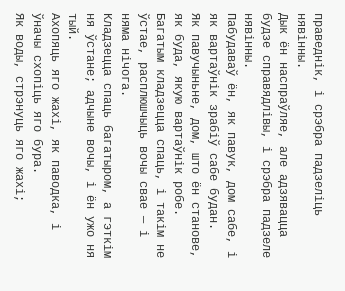праведнік, і срэбра падзеліць нявінны.
Дык ён наспраўляе, але адзявацца будзе справядлівы, і срэбра падзеле нявінны.
Пабудаваў ён, як павук, дом сабе, і як вартаўнік зрабіў сабе будан.
Як павучыньне, дом, што ён станове, як буда, якую вартаўнік робе.
Багатым кладзецца спаць, і такім не ўстае, расплюшчыць вочы свае — і няма нічога.
Кладзецца спаць багатыром, а гэткім ня ўстане; адчыне вочы, і ён ужо ня тый.
Ахопяць яго жахі, як паводка, і ўначы схопіць яго бура.
Як воды, стрэнуць яго жахі;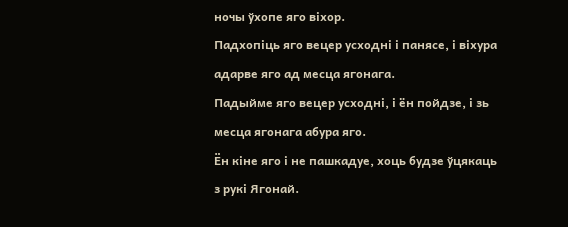ночы ўхопе яго віхор.
Падхопіць яго вецер усходні і панясе, і віхура адарве яго ад месца ягонага.
Падыйме яго вецер усходні, і ён пойдзе, і зь месца ягонага абура яго.
Ён кіне яго і не пашкадуе, хоць будзе ўцякаць з рукі Ягонай.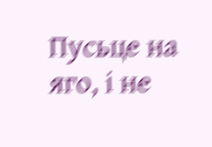Пусьце на яго, і не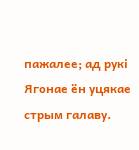пажалее; ад рукі Ягонае ён уцякае стрым галаву.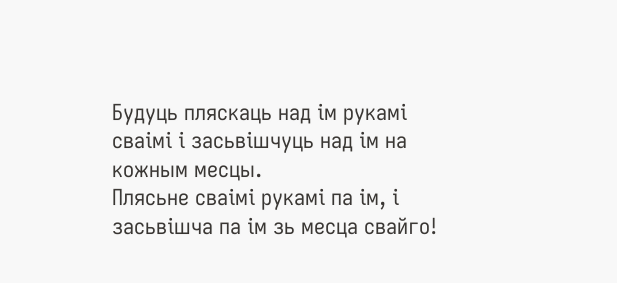Будуць пляскаць над ім рукамі сваімі і засьвішчуць над ім на кожным месцы.
Плясьне сваімі рукамі па ім, і засьвішча па ім зь месца свайго!